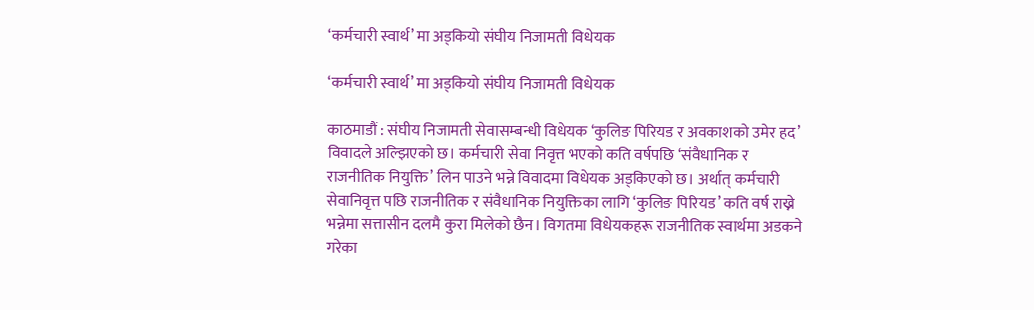‘कर्मचारी स्वार्थ’ मा अड्कियो संघीय निजामती विधेयक

‘कर्मचारी स्वार्थ’ मा अड्कियो संघीय निजामती विधेयक

काठमाडौं : संघीय निजामती सेवासम्बन्धी विधेयक ‘कुलिङ पिरियड र अवकाशको उमेर हद’ विवादले अल्झिएको छ। कर्मचारी सेवा निवृत्त भएको कति वर्षपछि ‘संवैधानिक र राजनीतिक नियुक्ति’ लिन पाउने भन्ने विवादमा विधेयक अड्किएको छ। अर्थात् कर्मचारी सेवानिवृत्त पछि राजनीतिक र संवैधानिक नियुक्तिका लागि ‘कुलिङ पिरियड’ कति वर्ष राख्ने भन्नेमा सत्तासीन दलमै कुरा मिलेको छैन। विगतमा विधेयकहरू राजनीतिक स्वार्थमा अडकने गरेका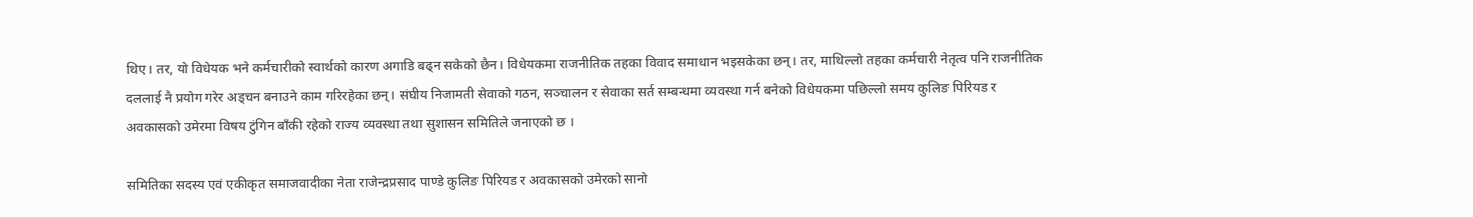थिए। तर, यो विधेयक भने कर्मचारीको स्वार्थको कारण अगाडि बढ्न सकेको छैन। विधेयकमा राजनीतिक तहका विवाद समाधान भइसकेका छन्। तर, माथिल्लो तहका कर्मचारी नेतृत्व पनि राजनीतिक दललाई नै प्रयोग गरेर अड्चन बनाउने काम गरिरहेका छन्। संघीय निजामती सेवाको गठन, सञ्चालन र सेवाका सर्त सम्बन्धमा व्यवस्था गर्न बनेको विधेयकमा पछिल्लो समय कुलिङ पिरियड र अवकासको उमेरमा विषय टुंगिन बाँकी रहेको राज्य व्यवस्था तथा सुशासन समितिले जनाएको छ ।

समितिका सदस्य एवं एकीकृत समाजवादीका नेता राजेन्द्रप्रसाद पाण्डे कुलिङ पिरियड र अवकासको उमेरको सानो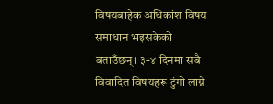विषयबाहेक अधिकांश विषय समाधान भइसकेको बताउँछन्। ३-४ दिनमा सबै विवादित विषयहरू टुंगो लाग्ने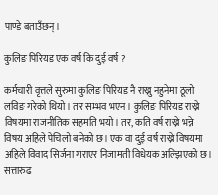पाण्डे बताउँछन्।

कुलिङ पिरियड एक वर्ष कि दुई वर्ष ?

कर्मचारी वृत्तले सुरुमा कुलिङ पिरियड नै राख्नु नहुनेमा ठूलो लविङ गरेको थियो। तर सम्भव भएन। कुलिङ पिरियड राख्ने विषयमा राजनीतिक सहमति भयो। तर, कति वर्ष राख्ने भन्ने विषय अहिले पेचिलो बनेको छ। एक वा दुई वर्ष राख्ने विषयमा अहिले विवाद सिर्जना गराएर निजामती विधेयक अल्झिएको छ। सत्तारुढ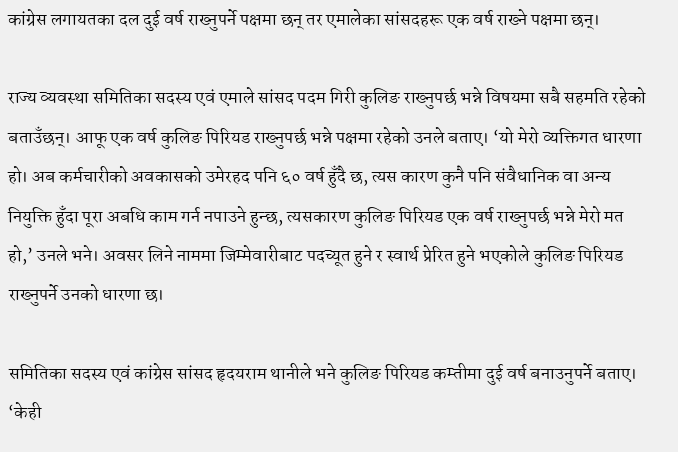कांग्रेस लगायतका दल दुई वर्ष राख्नुपर्ने पक्षमा छन् तर एमालेका सांसदहरू एक वर्ष राख्ने पक्षमा छन्।

राज्य व्यवस्था समितिका सदस्य एवं एमाले सांसद पदम गिरी कुलिङ राख्नुपर्छ भन्ने विषयमा सबै सहमति रहेको बताउँछन्। आफू एक वर्ष कुलिङ पिरियड राख्नुपर्छ भन्ने पक्षमा रहेको उनले बताए। ‘यो मेरो व्यक्तिगत धारणा हो। अब कर्मचारीको अवकासको उमेरहद पनि ६० वर्ष हुँदै छ, त्यस कारण कुनै पनि संवैधानिक वा अन्य नियुक्ति हुँदा पूरा अबधि काम गर्न नपाउने हुन्छ, त्यसकारण कुलिङ पिरियड एक वर्ष राख्नुपर्छ भन्ने मेरो मत हो,’ उनले भने। अवसर लिने नाममा जिम्मेवारीबाट पदच्यूत हुने र स्वार्थ प्रेरित हुने भएकोले कुलिङ पिरियड राख्नुपर्ने उनको धारणा छ।

समितिका सदस्य एवं कांग्रेस सांसद हृदयराम थानीले भने कुलिङ पिरियड कम्तीमा दुई वर्ष बनाउनुपर्ने बताए। ‘केही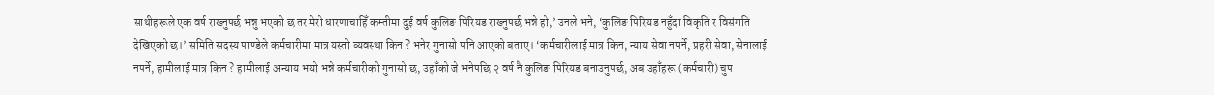साथीहरूले एक वर्ष राख्नुपर्छ भन्नु भएको छ तर मेरो धारणाचाहिँ कम्तीमा दुई वर्ष कुलिङ पिरियड राख्नुपर्छ भन्ने हो,’ उनले भने, ‘कुलिङ पिरियड नहुँदा विकृति र विसंगति देखिएको छ।’ समिति सदस्य पाण्डेले कर्मचारीमा मात्र यस्तो व्यवस्था किन ? भनेर गुनासो पनि आएको बताए। ‘कर्मचारीलाई मात्र किन, न्याय सेवा नपर्ने, प्रहरी सेवा, सेनालाई नपर्ने, हामीलाई मात्र किन ? हामीलाई अन्याय भयो भन्ने कर्मचारीको गुनासो छ, उहाँको जे भनेपछि २ वर्ष नै कुलिङ पिरियड बनाउनुपर्छ, अब उहाँहरू (कर्मचारी) चुप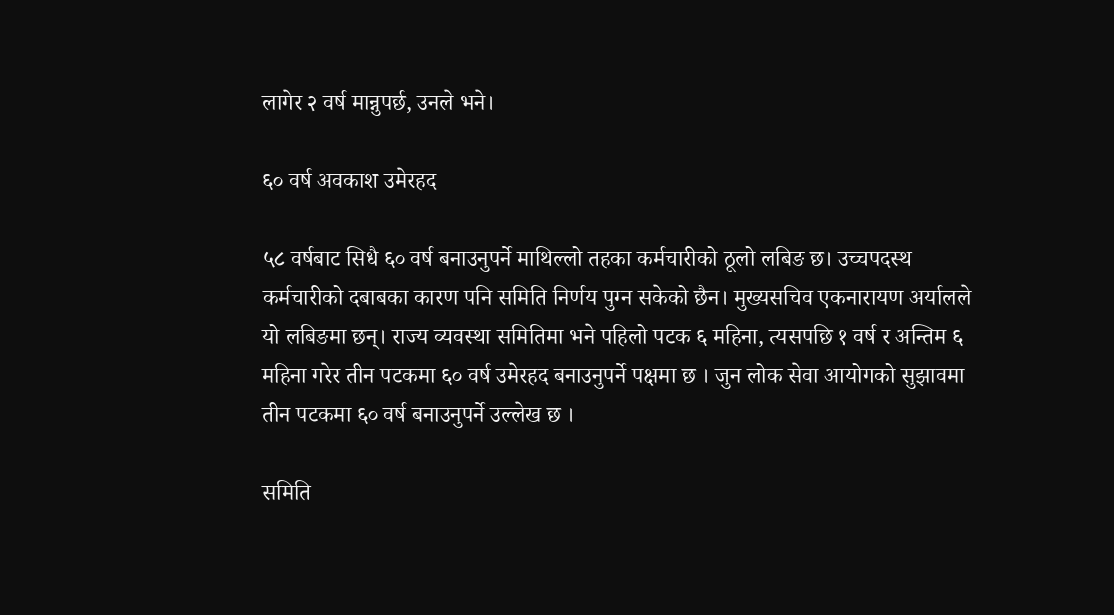लागेर २ वर्ष मान्नुपर्छ, उनले भने।

६० वर्ष अवकाश उमेरहद

५८ वर्षबाट सिधै ६० वर्ष बनाउनुपर्ने माथिल्लो तहका कर्मचारीको ठूलो लबिङ छ। उच्चपदस्थ कर्मचारीको दबाबका कारण पनि समिति निर्णय पुग्न सकेको छैन। मुख्यसचिव एकनारायण अर्यालले यो लबिङमा छन्। राज्य व्यवस्था समितिमा भने पहिलो पटक ६ महिना, त्यसपछि १ वर्ष र अन्तिम ६ महिना गरेर तीन पटकमा ६० वर्ष उमेरहद बनाउनुपर्ने पक्षमा छ । जुन लोक सेवा आयोगको सुझावमा तीन पटकमा ६० वर्ष बनाउनुपर्ने उल्लेख छ ।

समिति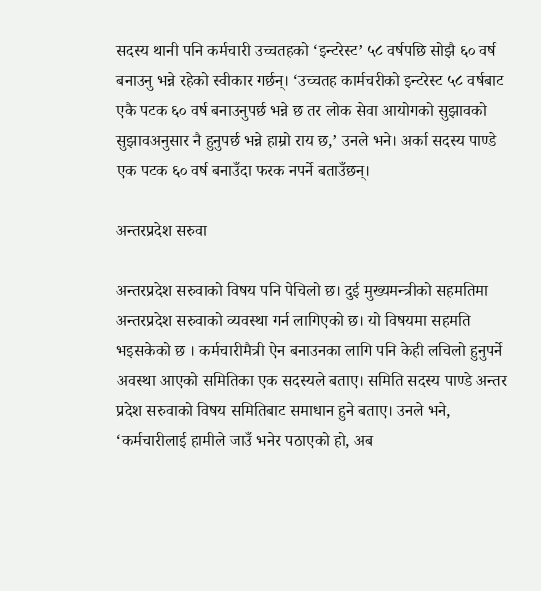सदस्य थानी पनि कर्मचारी उच्चतहको ‘इन्टरेस्ट’ ५८ वर्षपछि सोझै ६० वर्ष बनाउनु भन्ने रहेको स्वीकार गर्छन्। ‘उच्चतह कार्मचरीको इन्टरेस्ट ५८ वर्षबाट एकै पटक ६० वर्ष बनाउनुपर्छ भन्ने छ तर लोक सेवा आयोगको सुझावको सुझावअनुसार नै हुनुपर्छ भन्ने हाम्रो राय छ,’ उनले भने। अर्का सदस्य पाण्डे एक पटक ६० वर्ष बनाउँदा फरक नपर्ने बताउँछन्।

अन्तरप्रदेश सरुवा

अन्तरप्रदेश सरुवाको विषय पनि पेचिलो छ। दुई मुख्यमन्त्रीको सहमतिमा अन्तरप्रदेश सरुवाको व्यवस्था गर्न लागिएको छ। यो विषयमा सहमति भइसकेको छ । कर्मचारीमैत्री ऐन बनाउनका लागि पनि केही लचिलो हुनुपर्ने अवस्था आएको समितिका एक सदस्यले बताए। समिति सदस्य पाण्डे अन्तर प्रदेश सरुवाको विषय समितिबाट समाधान हुने बताए। उनले भने, ‘कर्मचारीलाई हामीले जाउँ भनेर पठाएको हो, अब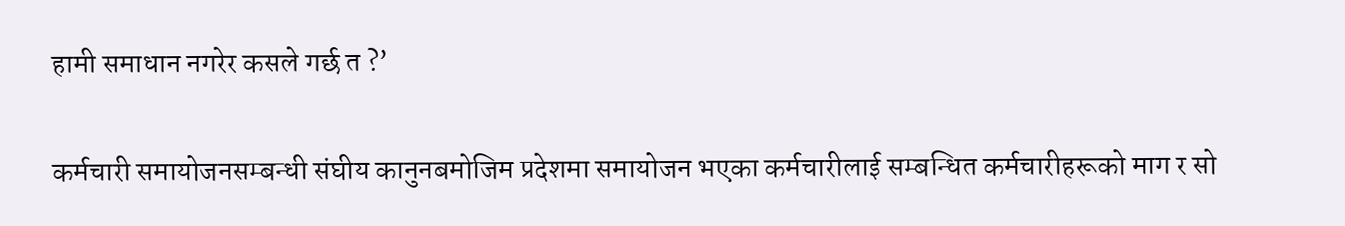हामी समाधान नगरेर कसले गर्छ त ?’

कर्मचारी समायोजनसम्बन्धी संघीय कानुनबमोजिम प्रदेशमा समायोजन भएका कर्मचारीलाई सम्बन्धित कर्मचारीहरूको माग र सो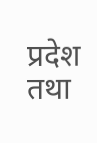प्रदेश तथा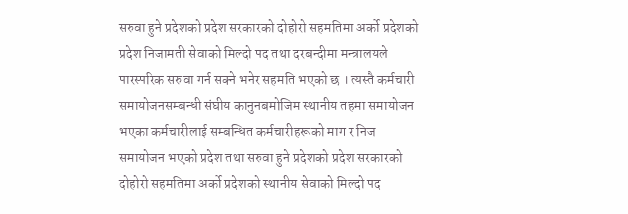सरुवा हुने प्रदेशको प्रदेश सरकारको दोहोरो सहमतिमा अर्को प्रदेशको प्रदेश निजामती सेवाको मिल्दो पद तथा दरबन्दीमा मन्त्रालयले पारस्परिक सरुवा गर्न सक्ने भनेर सहमति भएको छ । त्यस्तै कर्मचारी समायोजनसम्बन्धी संघीय कानुनबमोजिम स्थानीय तहमा समायोजन भएका कर्मचारीलाई सम्बन्धित कर्मचारीहरूको माग र निज समायोजन भएको प्रदेश तथा सरुवा हुने प्रदेशको प्रदेश सरकारको दोहोरो सहमतिमा अर्को प्रदेशको स्थानीय सेवाको मिल्दो पद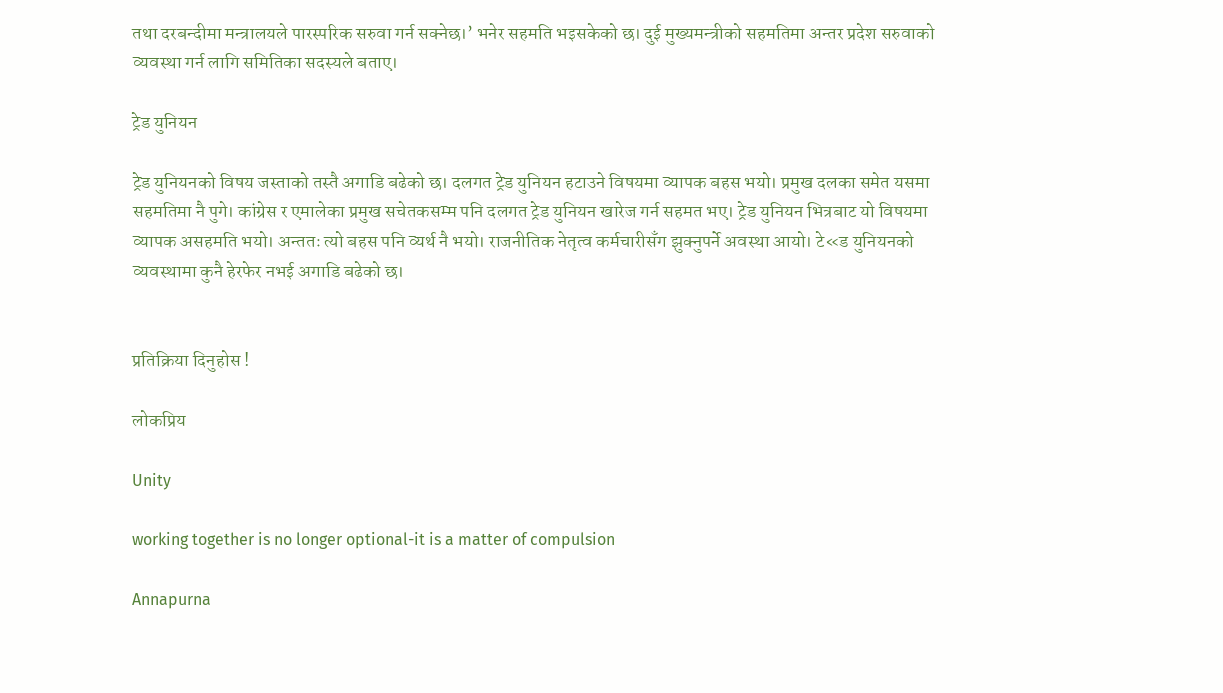तथा दरबन्दीमा मन्त्रालयले पारस्परिक सरुवा गर्न सक्नेछ।’ भनेर सहमति भइसकेको छ। दुई मुख्यमन्त्रीको सहमतिमा अन्तर प्रदेश सरुवाको व्यवस्था गर्न लागि समितिका सदस्यले बताए।

ट्रेड युनियन

ट्रेड युनियनको विषय जस्ताको तस्तै अगाडि बढेको छ। दलगत ट्रेड युनियन हटाउने विषयमा व्यापक बहस भयो। प्रमुख दलका समेत यसमा सहमतिमा नै पुगे। कांग्रेस र एमालेका प्रमुख सचेतकसम्म पनि दलगत ट्रेड युनियन खारेज गर्न सहमत भए। ट्रेड युनियन भित्रबाट यो विषयमा व्यापक असहमति भयो। अन्ततः त्यो बहस पनि व्यर्थ नै भयो। राजनीतिक नेतृत्व कर्मचारीसँग झुक्नुपर्ने अवस्था आयो। टे«ड युनियनको व्यवस्थामा कुनै हेरफेर नभई अगाडि बढेको छ।


प्रतिक्रिया दिनुहोस !

लोकप्रिय

Unity

working together is no longer optional-it is a matter of compulsion

Annapurna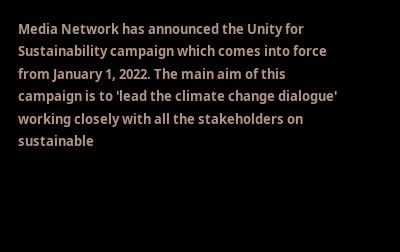Media Network has announced the Unity for Sustainability campaign which comes into force from January 1, 2022. The main aim of this campaign is to 'lead the climate change dialogue' working closely with all the stakeholders on sustainable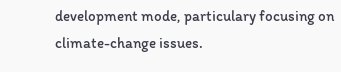development mode, particulary focusing on climate-change issues.